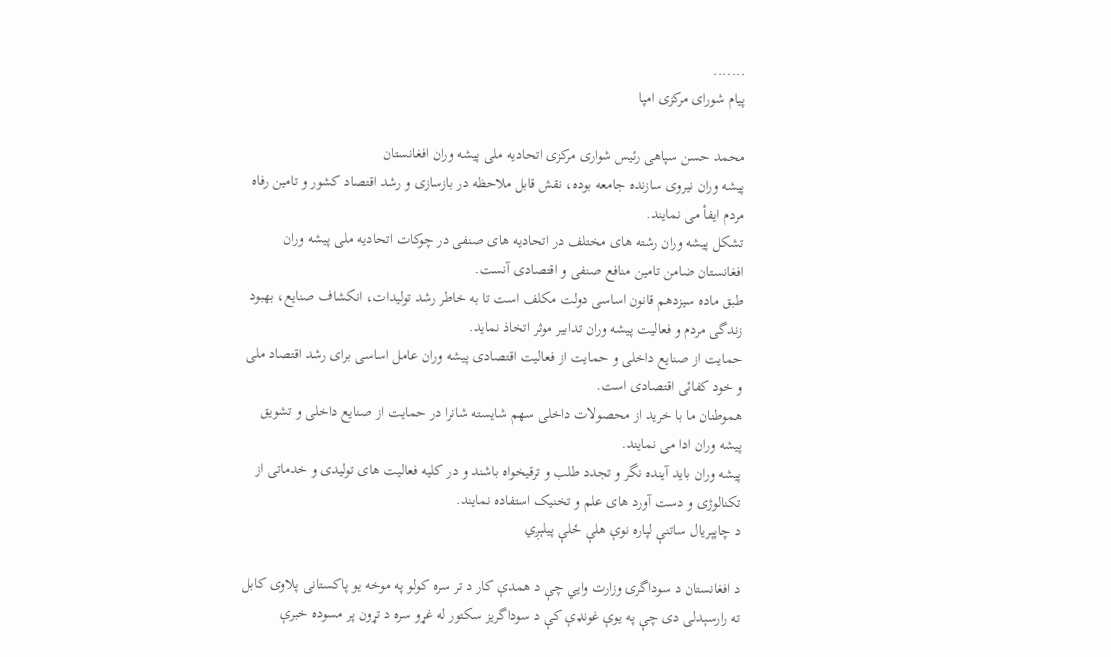.......
پیام شورای مرکزی امپا

محمد حسن سپاهی رئیس شواری مرکزی اتحادیه ملی پیشه وران افغانستان
پیشه وران نیروی سازنده جامعه بوده، نقش قابل ملاحظه در بازسازی و رشد اقتصاد کشور و تامین رفاه مردم ایفأ می نمایند.
تشکل پیشه وران رشته های مختلف در اتحادیه های صنفی در چوکات اتحادیه ملی پیشه وران افغانستان ضامن تامین منافع صنفی و اقتصادی آنست.
طبق ماده سیزدهم قانون اساسی دولت مکلف است تا به خاطر رشد تولیدات، انکشاف صنایع، بهبود زندگی مردم و فعالیت پیشه وران تدابیر موثر اتخاذ نماید.
حمایت از صنایع داخلی و حمایت از فعالیت اقتصادی پیشه وران عامل اساسی برای رشد اقتصاد ملی و خود کفائی اقتصادی است.
هموطنان ما با خرید از محصولات داخلی سهم شایسته شانرا در حمایت از صنایع داخلی و تشویق پیشه وران ادا می نمایند.
پیشه وران باید آینده نگر و تجدد طلب و ترقیخواه باشند و در کلیه فعالیت های تولیدی و خدماتی از تکنالوژی و دست آورد های علم و تخنیک استفاده نمایند.
د چاپېريال ساتنې لپاره نوې هلې ځلې پيلېږي

د افغانستان د سوداگرۍ وزارت وايي چې د همدې کار د تر سره کولو په موخه يو پاکستانى پلاوى کابل ته رارسېدلى دى چې په يوې غونډې کې د سوداگريز سکتور له غړو سره د تړون پر مسوده خبرې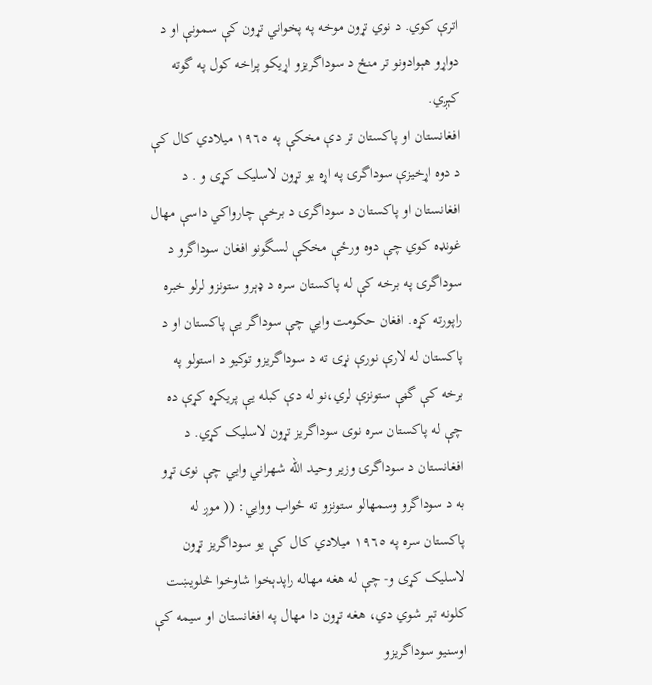اترې کوي. د نوي تړون موخه په پخواني تړون کې سمونې او د دواړو هېوادونو تر منځ د سوداگريزو اړيکو پراخه کول په گوته کېږي.
افغانستان او پاکستان تر دې مخکې په ١٩٦٥ ميلادي کال کې د دوه اړخيزې سوداگرۍ په اړه يو تړون لاسليک کړى و . د افغانستان او پاکستان د سوداگرۍ د برخې چارواکي داسې مهال غونډه کوي چې دوه ورځې مخکې لسگونو افغان سوداگرو د سوداگرۍ په برخه کې له پاکستان سره د ډېرو ستونزو لرلو خبره راپورته کړه. افغان حکومت وايي چې سوداگر يې پاکستان او د پاکستان له لارې نورې نړۍ ته د سوداگريزو توکيو د استولو په برخه کې گڼې ستونزې لري،نو له دې کبله يې پريکړه کړې ده چې له پاکستان سره نوى سوداگريز تړون لاسليک کړي. د افغانستان د سوداگرۍ وزير وحيد الله شهراني وايي چې نوى تړو به د سوداگرو وسمهالو ستونزو ته ځواب ووايي: (( موږ له پاکستان سره په ١٩٦٥ ميلادي کال کې يو سوداگريز تړون لاسليک کړى و- چې له هغه مهاله راپدېخوا شاوخوا څلويښت کلونه تېر شوي دي، هغه تړون دا مهال په افغانستان او سيمه کې اوسنيو سوداگريزو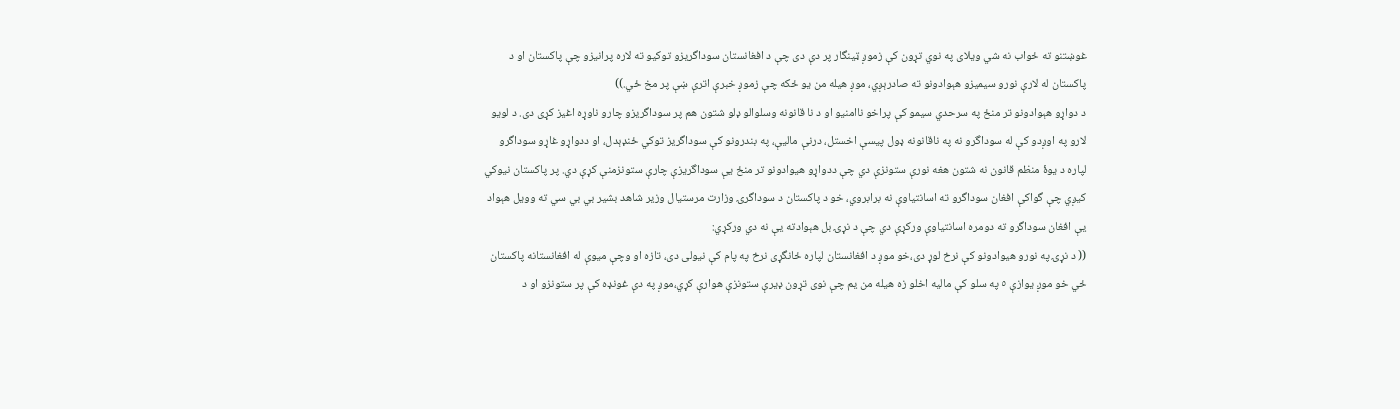غوښتنو ته ځواب نه شي ويلاى په نوي تړون کې زموږ ټينگار پر دې دى چې د افغانستان سوداگريزو توکيو ته لاره پرانيزو چې پاکستان او د پاکستان له لارې نورو سيميزو هېوادونو ته صادرېږي، موږ هيله من يو ځکه چې زموږ خبرې اترې ښې پر مخ ځي.))
د دواړو هېوادونو تر منځ په سرحدي سيمو کې پراخو ناامنيو او د نا قانونه وسلوالو ډلو شتون هم پر سوداگريزو چارو ناوړه اغيز کړى دى. د لويو لارو په اوږدو کې له سوداگرو نه په ناقانونه ډول پيسې اخستل، درنې ماليې، په بندرونو کې سوداگريز توکي ځنډېدل، او ددواړو غاړو سوداگرو لپاره د يوۀ منظم قانون نه شتون هغه نورې ستونزې دي چې ددواړو هيوادونو تر منځ يې سوداگريزې چارې ستونزمنې کړې دي. پر پاکستان نيوکي کيږي چې گواکې افغان سوداگرو ته اسانتياوې نه برابروي، خو د پاکستان د سوداگرۍ وزارت مرستيال وزير شاهد بشير بي بي سي ته وويل هېواد يې افغان سوداگرو ته دومره اسانتياوې ورکړې دي چې د نړۍ بل هېوادته يې نه دي ورکړي:
(( د نړۍ په نورو هيوادونو کې نرخ لوړ دى،خو موږ د افغانستان لپاره ځانگړى نرخ په پام کې نيولى دى، تازه او وچې ميوې له افغانستانه پاکستان ځي خو موږ يوازې ٥ په سلو کې ماليه اخلو زه هيله من يم چې نوى تړون ډيرې ستونزې هوارې کړي،موږ په دې غونډه کې پر ستونزو او د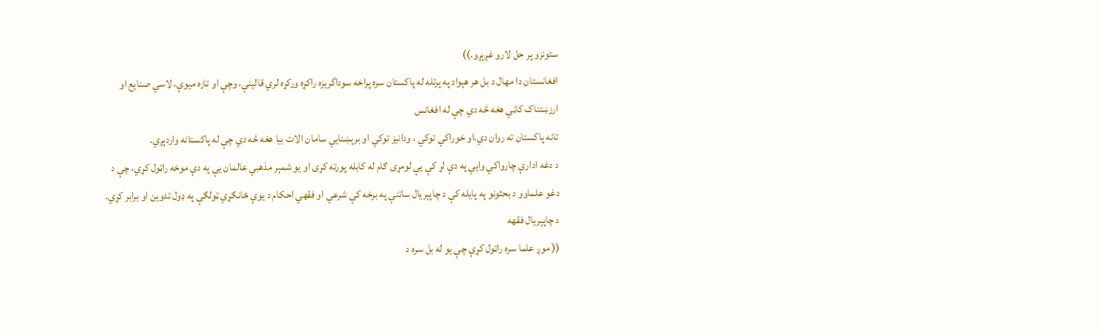ستونزو پر حل لارو غږېږو.))
افغانستان دا مهال د بل هر هېواد په پرتله له پاکستان سره پراخه سوداگريزه راکړه ورکړه لري قالينې، وچې او تازه ميوې، لاسي صنايع او ارزښتناک کاڼي هغه څه دي چې له افغانس
تانه پاکستان ته روان دي،او خوراکي توکي ، ودانيز توکي او برېښنايي سامان الات بيا هغه څه دي چې له پاکستانه واردېږي.
د دغه ادارې چارواکي وايي په دې لړ کې يې لومړی ګام له کابله پورته کړی او يو شمېر مذهبي عالمان يې په دې موخه راټول کړي، چې د دغو علماوو د بحثونو په پايله کې د چاپېريال ساتنې په برخه کې شرعي او فقهي احکام د يوې ځانګړي ټولګې په ډول تدوين او برابر کړي.
د چاپېريال فقهه
(( موږ علما سره راټول کړې چې يو له بل سره د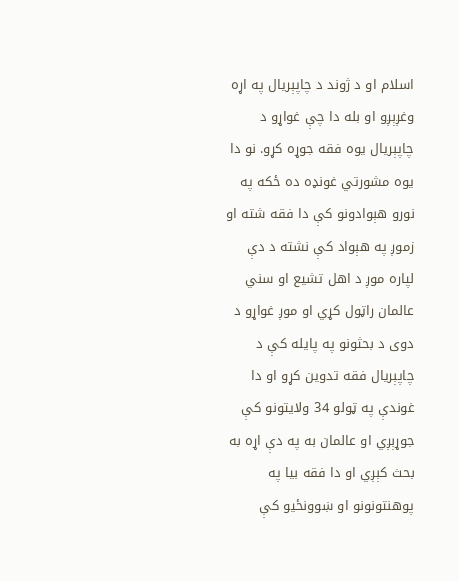اسلام او د ژوند د چاپېريال په اړه وغږېږو او بله دا چې غواړو د چاپېريال يوه فقه جوړه کړو. نو دا يوه مشورتي غونډه ده ځکه په نورو هېوادونو کې دا فقه شته او زموږ په هېواد کې نشته د دې لپاره موږ د اهل تشيع او سني عالمان راټول کړي او موږ غواړو د دوی د بحثونو په پايله کې د چاپېريال فقه تدوين کړو او دا غوندې په ټولو 34 ولايتونو کې جوړېږي او عالمان به په دې اړه به بحث کېږي او دا فقه بيا په پوهنتونونو او ښوونځيو کې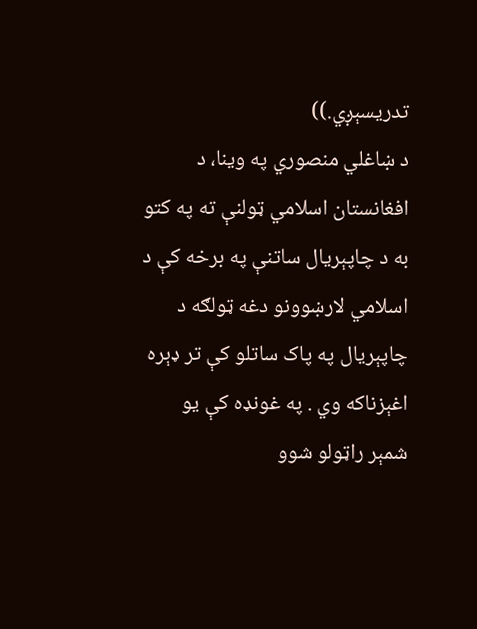تدريسېږي.))
د ښاغلي منصوري په وينا، د افغانستان اسلامي ټولنې ته په کتو به د چاپېريال ساتنې په برخه کې د اسلامي لارښوونو دغه ټولګه د چاپېريال په پاک ساتلو کې تر ډېره اغېزناکه وي . په غونډه کې يو شمېر راټولو شوو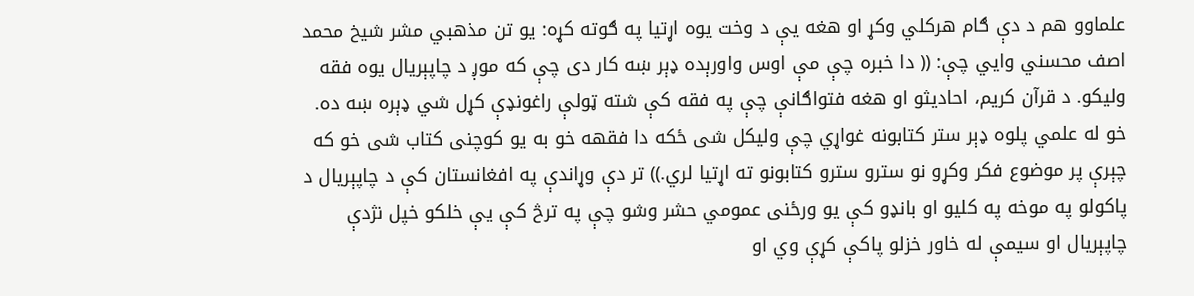علماوو هم د دې ګام هرکلي وکړ او هغه يې د وخت يوه اړتيا په ګوته کړه: يو تن مذهبي مشر شيخ محمد اصف محسني وايي چې: (( دا خبره چې مې اوس واورېده ډېر ښه کار دی چې که موږ د چاپېريال يوه فقه وليکو. د قرآن کريم، احاديثو او هغه فتواګانې چې په فقه کې شته ټولې راغونډې کړل شي ډېره ښه ده. خو له علمي پلوه ډېر ستر کتابونه غواړي چې وليکل شی ځکه دا فقهه خو به يو کوچنی کتاب شی خو که چېرې پر موضوع فکر وکړو نو سترو سترو کتابونو ته اړتيا لري.)) تر دې وړاندې په افغانستان کې د چاپېريال د پاکولو په موخه په کليو او بانډو کې يو ورځنی عمومي حشر وشو چې په ترڅ کې يې خلکو خپل نژدې چاپېريال او سيمې له خاور خزلو پاکې کړې وي او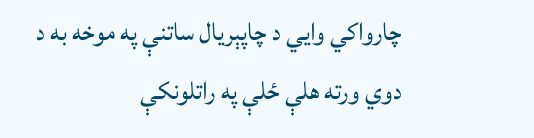چارواکي وايي د چاپېريال ساتنې په موخه به د دوي ورته هلې ځلې په راتلونکې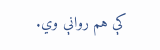کې هم روانې وي.